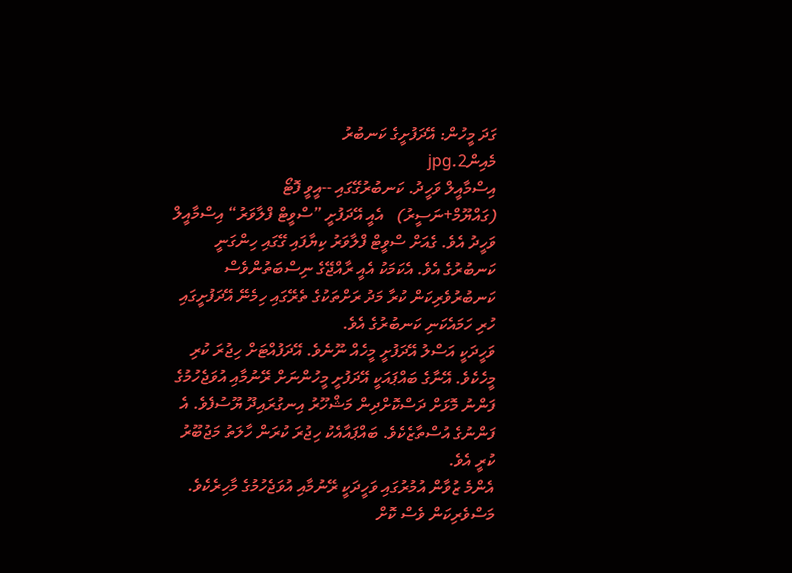ގަދަ މީހުން: އޭދަފުށީގެ ކަނބުރު
މެއިން2.jpg
އިސްމާއީލް ވަހީދު. ކަނބުރުގޭގައި --އީވީ ފޮޓޯ
(ގައްޔޫމް+ނަސީރު)   އެއީ އޭދަފުށީ ”ސްވީޓް ފްލާވަރު“ އިސްމާއީލް ވަހީދު އެވެ. ގެއަށް ސްވީޓް ފްލާވަރު ކިޔާފައި ގޭގައި ހިންގަނީ ކަނބުރުގެ އެވެ. އެކަމަކު އެއީ ރާއްޖޭގެ ނިސްބަތުންވެސް ކަނބުރުވެރިކަން ކުރާ މަދު ރަށްތަކުގެ ތެރޭގައި ހިމެނޭ އޭދަފުށީގައި ހުރި ހަމައެކަނި ކަނބުރުގެ އެވެ.
ވަހީދަކީ އަސްލު އޭދަފުށީ މީހެއް ނޫނެވެ. އޭދަފުއްޓަށް ހިޖުރަ ކުރި މީހެކެވެ. އޭނާގެ ބައްޕައަކީ އޭދަފުށީ މީހުންނަށް ރޭނުމާއި އުވަޖެހުމުގެ ފަންނު މޮޅަށް ދަސްކޮށްދިން މަޝްހޫރު އިނގުރައިދޫ ޔޫސުފެވެ. އެ ފަންނުގެ އުސްތާޒެކެވެ. ބައްޕައާއެކު ހިޖުރަ ކުރަން ހާލަތު މަޖުބޫރު ކުރީ އެވެ.
އެންމެ ޒުވާން އުމުރުގައި ވަހީދަކީ ރޭނުމާއި އުވަޖެހުމުގެ މާހިރެކެވެ. މަސްވެރިކަން ވެސް ކޮށް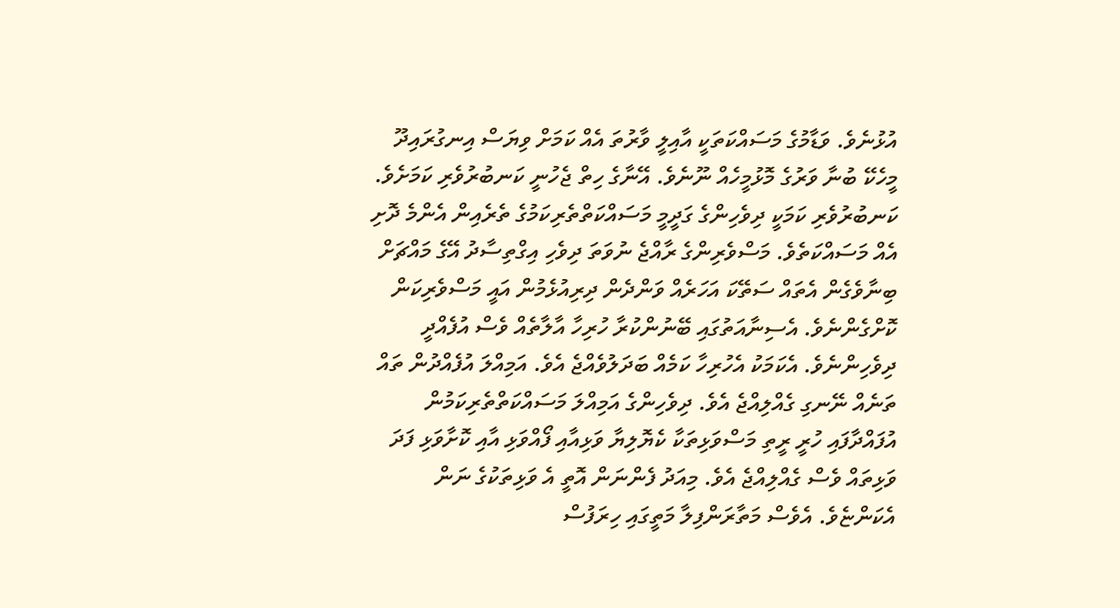އުޅުނެވެ. ވަޑާމުގެ މަސައްކަތަކީ އާއިލީ ވާރުތަ އެއް ކަމަށް ވިޔަސް އިނގުރައިދޫ މީހެކޭ ބުނާ ވަރުގެ މޮޅުމީހެއް ނޫނެވެ. އޭނާގެ ހިތް ޖެހުނީ ކަނބުރުވެރި ކަމަށެވެ.
ކަނބުރުވެރި ކަމަކީ ދިވެހިންގެ ގަދީމީ މަސައްކަތްތެރިކަމުގެ ތެރެއިން އެންމެ ދޮށި އެއް މަސައްކަތެވެ. މަސްވެރިންގެ ރާއްޖެ ނުވަތަ ދިވެހި އިގްތިސާދު އޭގެ މައްޗަށް ބިނާވެގެން އެތައް ސަތޭކަ އަހަރެއް ވަންދެން ދިރިއުޅެމުން އައީ މަސްވެރިކަން ކޮށްގެންނެވެ. އެސިނާއަތުގައި ބޭނުންކުރާ ހުރިހާ އާލާތެއް ވެސް އުފެއްދީ ދިވެހިންނެވެ. އެކަމަކު އެހުރިހާ ކަމެއް ބަދަލުވެއްޖެ އެވެ. އަމިއްލަ އުފެއްދުން ތައް ތަނެއް ނޭނގި ގެއްލިއްޖެ އެވެ. ދިވެހިންގެ އަމިއްލަ މަސައްކަތްތެރިކަމުން އުފައްދާފައި ހުރީ ރީތި މަސްވަޅިތަކާ ކެޔޮލިޔާ ވަޅިއާއި ފޯއްވަޅި އާއި ކޮށާވަޅި ފަދަ ވަޅިތައް ވެސް ގެއްލިއްޖެ އެވެ. މިއަދު ފެންނަން އޮތީ އެ ވަޅިތަކުގެ ނަން އެކަންޏެވެ. އެވެސް މަތާރަންފިލާ މަތީގައި ހިރަފުސް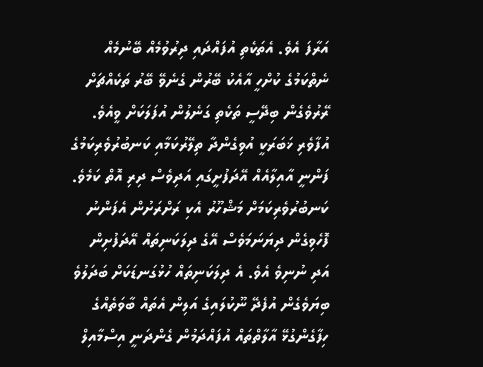އަރާފަ އެވެ. އެތަކެތި އުފައްދައި ދިރުވުމެއް ބޭނުމެއް ނެތްކަމުގެ ކުށްހީ އާއެކު ބޭރުން ގެނެވޭ ބޭރު ތަކެއްޗަށް ރޭރުވެގެން ބިދޭސީ ތަކެތި ގަނެލުން އުފަލަކަށް ވީއެވެ.
އުފާވެރި ޚަބަރަކީ އުވިގެންދާ ތިލޭރުކަމާއި ކަނބުރުވެރިކަމުގެ ފަންނީ އާއިލާއެއް އޭދަފުށީގައި އަދިވެސް ދިރި އޮތް ކަމެވެ. ކަނބުރުވެރިކަމަށް މަޝްހޫރު އެކި ރަށްރަށުން އެފަންނު ފޮހެވިގެން ދިޔަނަމަވެސް އޭގެ ދިލަކަނިތައް އޭދަފުށިން އަދި ނުނިވެ އެވެ. އެ ދިލަކަނިތައް ހުޅުގަނޑަކަށް ބަދަލުވެ ބިޔަވެގެން އުފެދޭ ނޫކުލައިގެ އަލިން އެތައް ބާވަތެއްގެ ހިފާގެންގުޅޭ އާލާތްތައް އުފައްދަމުން ގެންދަނީ އިސްމާއިލް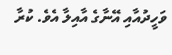ވަހީދުއާއި އޭނާގެ އާއިލާ އެވެ. ކުރާ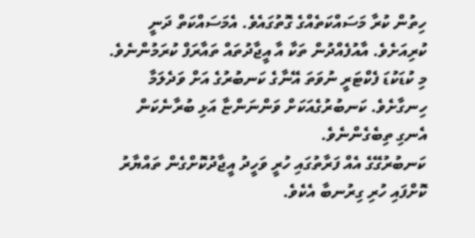ހިތުން ކުރާ މަސައްކަތެއްގެ ގޮތުގައެވެ. އެމަސައްކަތް ދަނީ ކުރިއަށެވެ. އާއުފެއްދުން ތަކާ އާ އީޖާދުތައް ތައާރަފް ކުރަމުންނެވެ. މި ކުޑަކުޑަ ފެކްޓަރީ ނުވަތަ އޭނާގެ ކަނބުރުގެ އަށް ވަދެލަމާ ހިނގާށެވެ. ކަނބުރުގެއަކަށް ވަންނަންޏާ އަޅި ބުރާނެކަން އެނގި ތިބެގެންނެވެ.
ކަނބުރުގޭގެ އެއް ފަރާތުގައި ހުރީ ވަހީދު އީޖާދުކޮށްގެން ތައްޔާރު ކޮށްފައި ހުރި ގިރުނބާ އެކެވެ.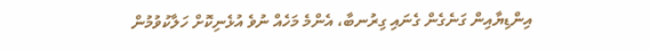އިންޑިޔާއިން ގަނެގެން ގެނައި ގިރުނބާ، އެންމެ މަހެއް ނުވެ އުޅެނިކޮށް ހަލާކުވުމުން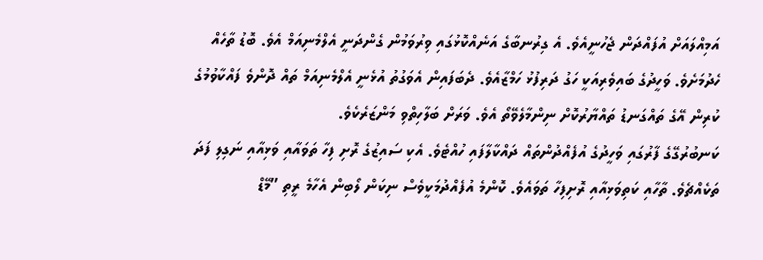އަމިއްލައަށް އުފައްދަން ޖެހުނީއެވެ. އެ ގިރުނބާގެ އަނެއްކޮޅުގައި ވިރުވަމުން ގެންދަނީ އެލްމެނިއަމް އެވެ. ބޮޑު ތާހެއް ހެދުމަށެވެ. ވަހީދުގެ ބައިވެރިއަކީ ހަގު ދަރިފުޅު ހަމްޒާއެވެ. ދެބަފައިން އެވަގުތު އުޅެނީ އެލްމެނިއަމް ތައް ދޮންވެ ފައްކާވުމުގެ ކުރިން އޭގެ ތައްގަނޑު ތައްޔާރުކޮށް ނިންމާލެވޭތޯ އެވެ. ވަރަށް ބަލާހިތްވި މަންޒަރެކެވެ.
ކަނބުރުގޭގެ ފާރުގައި ވަހީދުގެ އުފެއްދުންތައް ދައްކާލާފައި ހުއްޓެވެ. އެކި ސައިޒުގެ ރޮށި ފިހާ ތަވައާއި ވަޅިއާއި ނަގިލި ފަދަ ތަކެއްޗެވެ. ތާހާއި ކަތިވަޅިއާއި ރޮށިފިހާ ތަވައެވެ. ކޮންމެ އުފެއްދުމަކީވެސް ނިކަން ލޯބިން އެހާމެ ރީތި ”މޭޑް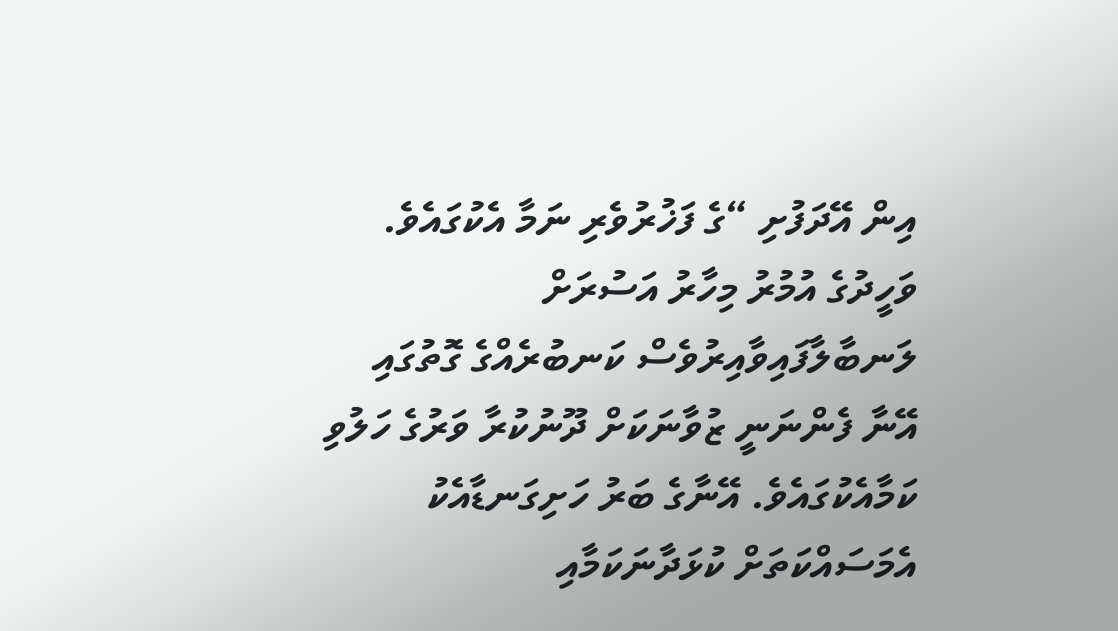އިން އޭދަފުށި “ގެ ފަޚުރުވެރި ނަމާ އެކުގައެވެ.
ވަހީދުގެ އުމުރު މިހާރު އަސުރަށް ލަނބާލާފައިވާއިރުވެސް ކަނބުރެއްގެ ގޮތުގައި އޭނާ ފެންނަނީ ޒުވާނަކަށް ދޫނުކުރާ ވަރުގެ ހަލުވި ކަމާއެކުގައެވެ. އޭނާގެ ބަރު ހަށިގަނޑާއެކު އެމަސައްކަތަށް ކުޅަދާނަކަމާއި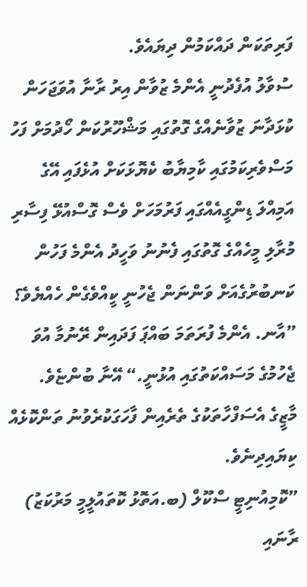ފަރިތަކަން ދައްކަމުން ދިޔައެވެ.
ސުވާލު އުފެދުނީ އެންމެ ޒުވާން އިރު ރާނާ އުވަޖަހަން ކުޅަދާނަ ޒުވާނެއްގެ ގޮތުގައި މަޝްހޫރުކަން ހޯދުމަށް ފަހު މަސްވެރިކަމުގައި ކާމިޔާބު ކެޔޮޅަކަށް އުޅެފައި އޭގެ އަމިއްލަ ޑިންގީއެއްގައި ފަރުމަހަށް ވެސް ގޮސްއުޅޭ ފިސާރި މުރާލި މީހެއްގެ ގޮތުގައި ފެނުނު ވަހީދު އެންމެ ފަހުން ކަނބުރުގެއަށް ވަންނަން ޖެހުނީ ކީއްވެގެން ހެއްޔެވެ؟
”އާނ. އެންމެ ފުރަތަމަ ބައްޕަ ފަދައިން ރޭނުމާ އުވަ ޖެހުމުގެ މަސައްކަތުގައި އުޅުނީ.“ އޭނާ ބުންޏެވެ.
މާޒީގެ އެސަފްހާތަކުގެ ތެރެއިން ފާހަގަކުރެވުނު ތަންކޮޅެއް ކިޔައިދިނެވެ.
”ކޮމިއުނިޓީ ސްކޫލް (ބ.އަތޮޅު ކޮތައުލީމީ މަރުކަޒު) ރާނައި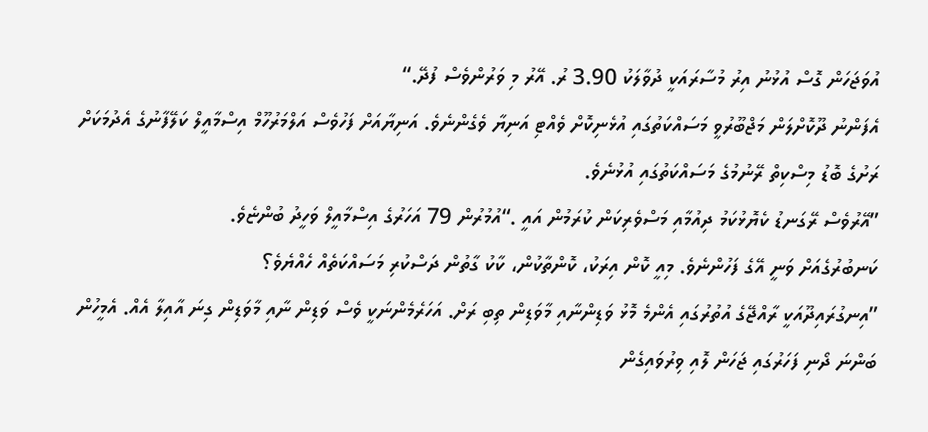އުވަޖަހަން ގޮސް އުޅުނު އިރު މުސާރައަކީ ދުވާލަކު 3.90 ރު. އޭރު މި ވަރުންވެސް ފުދޭ.“
އެފަންނު ދޫކޮށްލަން މަޖްބޫރުވީ މަސައްކަތުގައި އުޅެނިކޮށް ވެއްޓި އަނިޔާ ވެގެންނެވެ. އަނިޔާއަށް ފަހުވެސް އަލްމަރުހޫމް އިސްމާއީލް ކަލޭފާނުގެ އެދުމަކަށް ރަށުގެ ބޮޑު މިސްކިތް ރޭނުމުގެ މަސައްކަތުގައި އުޅުނެވެ.
”އޭރުވެސް ރޭގަނޑު ކެޔޮޅުކަމު ދިއުމާއި މަސްވެރިކަން ކުރަމުން އައީ .“އުމުރުން 79 އަހަރުގެ އިސްމާއީލް ވަހީދު ބުންޏެވެ.
ކަނބުރުގެއަށް ވަނީ އޭގެ ފަހުންނެވެ. މިއީ ކޮން އިރަކު، ކޮންތާކުން، ކާކު ގާތުން ދަސްކުރި މަސައްކަތެއް ހެއްޔެވެ؟
”އިނގުރައިދޫއަކީ ރާއްޖޭގެ އުތުރުގައި އެންމެ މޮޅު ވަޑިންނާއި މާވަޑިން ތިބި ރަށް. އަހަރެމެންނަކީ ވެސް ވަޑިން ނާއި މާވަޑިން ގިނަ އާއިލާ އެއް. އެމީހުން ބަންނަ ދޯނި ފަހަރުގައި ޖަހަން ލޮއި ވިރުވައިގެން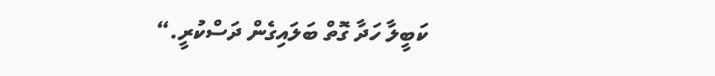ކަބީލާ ހަދާ ގޮތް ބަލައިގެން ދަސްކުރީ.“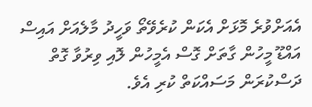އެއަށްވުރެ މޮޅަށް އެކަން ކުރެވޭތޯ ވަހީދު މާލެއަށް އައިސް އައްޑޫ މީހުން ގާތަށް ގޮސް އެމީހުން ލޮއި ވިރުވާ ގޮތް ދަސްކުރަން މަސައްކަތް ކުރި އެވެ.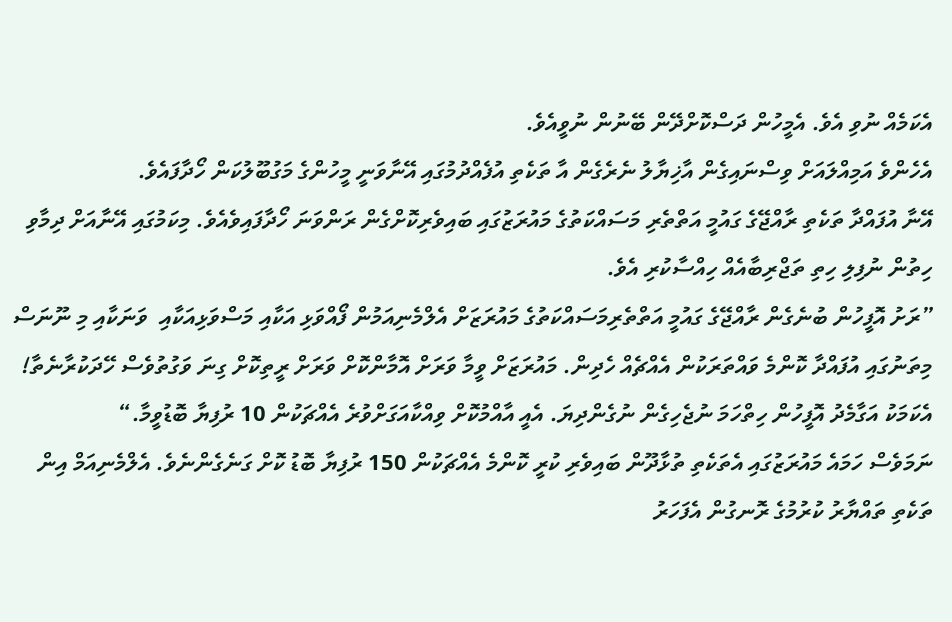އެކަމެއް ނުވި އެވެ. އެމީހުން ދަސްކޮށްދޭން ބޭނުން ނުވީއެވެ.
އެހެންވެ އަމިއްލައަށް ވިސްނައިގެން އާޚިޔާލު ނެރެގެން އާ ތަކެތި އުފެއްދުމުގައި އޭނާވަނީ މީހުންގެ މަގުބޫލުކަން ހޯދާފައެވެ.
އޭނާ އުފައްދާ ތަކެތި ރާއްޖޭގެ ގައުމީ އަތްތެރި މަސައްކަތުގެ މައުރަޒުގައި ބައިވެރިކޮށްގެން ރަންވަނަ ހޯދާފައިވެއެވެ. މިކަމުގައި އޭނާއަށް ދިމާވި ހިތުން ނުފިލި ހިތި ތަޖްރިބާއެއް ހިއްސާކުރި އެވެ.
”ރަށު އޮފީހުން ބުނެގެން ރާއްޖޭގެ ގައުމީ އަތްތެރިމަސައްކަތުގެ މައުރަޒަށް އެލްމެނިއަމުން ފޯއްވަޅި އަކާއި މަސްވަޅިއަކާއި  ވަނަކާއި މި ނޫނަސް މިތަނުގައި އުފައްދާ ކޮންމެ ވައްތަރަކުން އެއްޗެއް ހެދިން. މައުރަޒަށް ވީމާ ވަރަށް އޮމާންކޮށް ވަރަށް ރީތިކޮށް ގިނަ ވަގުތުވެސް ހޭދަކުރާނެތާ! އެކަމަކު އަގާމެދު އޮފީހުން ހިތްހަމަ ނުޖެހިގެން ނުގެންދިޔަ. އެއީ އާއްމުކޮށް ވިއްކާއަގަށްވުރެ އެއްޗަކުން 10 ރުފިޔާ ބޮޑުވީމާ.“
ނަމަވެސް ހަމައެ މައުރަޒުގައި އެތަކެތި ތުޅާދޫން ބައިވެރި ކުރީ ކޮންމެ އެއްޗަކުން 150 ރުފިޔާ ބޮޑު ކޮށް ގަނެގެންނެވެ. އެލްމެނިއަމް އިން ތަކެތި ތައްޔާރު ކުރުމުގެ ރޮނގުން އެފަހަރު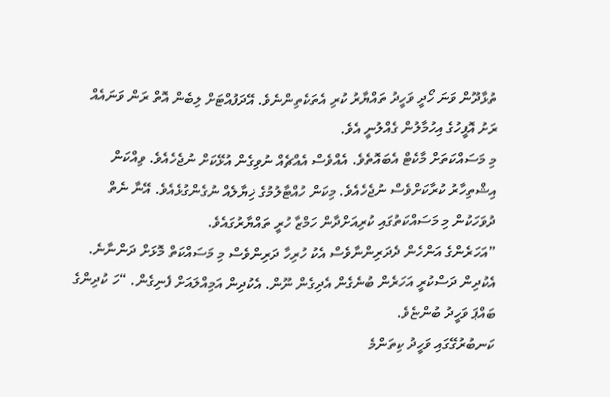ތުޅާދޫން ވަނަ ހޯދީ ވަހީދު ތައްޔާރު ކުރި އެތަކެތިންނެވެ. އޭދަފުއްޓަށް ލިބެން އޮތް ރަން ވަނައެއް ރަށު އޮފީހުގެ އިހުމާލުން ގެއްލުނީ އެވެ.
މި މަސައްކަތަށް މާކެޓް އެބައޮތެވެ. އެއްވެސް އެއްޗެއް ނުވިގެން އުޅޭކަށް ނުޖެހެއެވެ. ވިއްކަން އިޝްތިހާރު ކުރާކަށްވެސް ނުޖެހެއެވެ. މިކަން ހުއްޓާލުމުގެ ޚިޔާލެއް ނުގެންގުޅެއެވެ. އޭނާ ނެތް ދުވަހަކުން މި މަސައްކަތުގައި ކުރިއަށްދާން ހަމްޒާ ހުރީ ތައްޔާރުގައެވެ.
”އަހަރެންގެ އަންހެން ދެދަރިންނާވެސް އެކު ހުރިހާ ދަރިންވެސް މި މަސައްކަތް މޮޅަށް ދަންނާނެ. އެކުދިން ދަސްކުރީ އަހަރެން ބުނެގެން އެދިގެން ނޫން. އެކުދިން އަމިއްލައަށް ފެނިގެން. “ހަ ކުދިންގެ ބައްޕަ ވަހީދު ބުންޏެވެ.
ކަނބުރުގޭގައި ވަހީދު ކިތަންމެ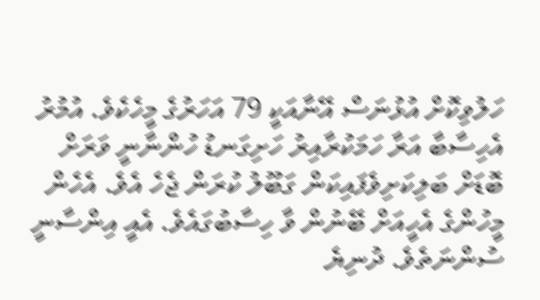ހަލުވިކޮށް އުޅުނަސް އޭނާއަކީ 79 އަހަރުގެ މީހެކެވެ. އުމުރު އެހިސާބާ އަރާ ހަމަކުރާއިރު ހަށިގަނޑު ހުންނާނީ ވަރަށް ބޮޑަށް ބަލިކަށިވެފައިކަން ގަބޫލު ކުރަން ޖެހެ އެވެ. އެހެން މީހުންގެ އެހީއަށް ބޭނުން ވާ ހިސާބުގައެވެ. އެއީ އިންސާނީ ސުންނަތެވެ. ދުނިޔެ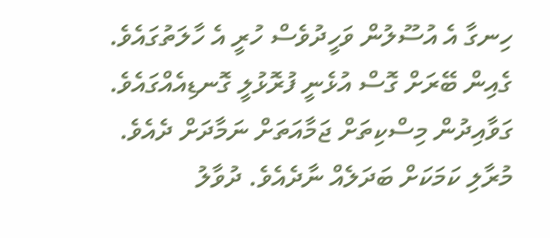ހިނގާ އެ އުސޫލުން ވަހީދުވެސް ހުރީ އެ ހާލަތުގައެވެ. ގެއިން ބޭރަށް ގޮސް އުޅެނީ ފުރޮޅުލީ ގޮނޑިއެއްގައެވެ. ގަވާއިދުން މިސްކިތަށް ޖަމާއަތަށް ނަމާދަށް ދެއެވެ. މުރާލި ކަމަކަށް ބަދަލެއް ނާދެއެވެ. ދުވާލު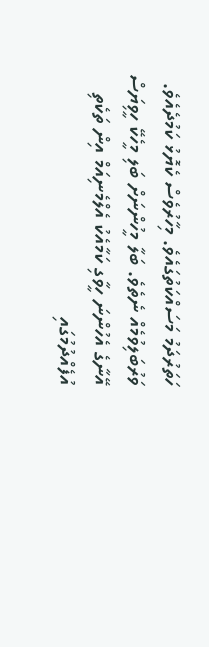ހަތަރުދަމު މަސައްކަތުގައެވެ. މިހާރުވެސް ކެޔޮޅު ކަމުދެއެވެ. ވަރުބަލިވުމެއް ނެތެވެ. ބަލާ މީހުންނަށް ބަލި މީހެކޭ ހީވިޔަސް އޭނާގެ އެހުންނަ ހީވާގި ކަމާއެކު އެލްމެނިއަމް އިން ތަކެތި އުފެއްދުމުގައި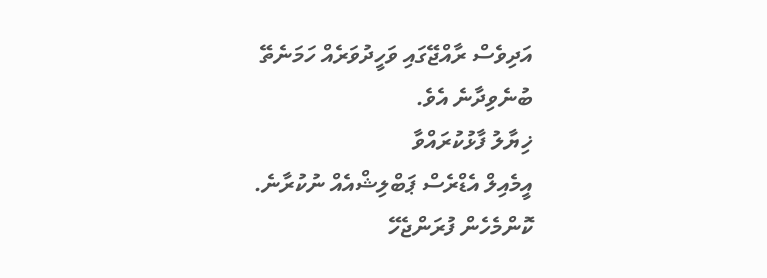އަދިވެސް ރާއްޖޭގައި ވަހީދުވަރެއް ހަމަނެތޭ ބުނެވިދާނެ އެވެ.
ޚިޔާލު ފާޅުކުރައްވާ
އީމެއިލް އެޑްރެސް ޕަބްލިޝްއެއް ނުކުރާނެ. ކޮންމެހެން ފުރަންޖެހޭ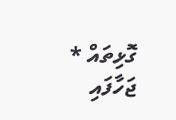ގޮޅިތައް * ޖަހާފައި